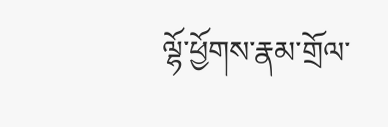ལྷོ་ཕྱོགས་རྣམ་གྲོལ་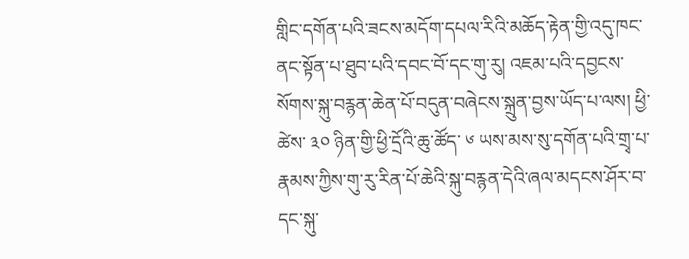གླིང་དགོན་པའི་ཟངས་མདོག་དཔལ་རིའི་མཆོད་རྟེན་གྱི་འདུ་ཁང་ནང་སྟོན་པ་ཐུབ་པའི་དབང་བོ་དང་གུ་རུ། འཇམ་པའི་དབྱངས་སོགས་སྐུ་བརྙན་ཆེན་པོ་བདུན་བཞེངས་སྐྲུན་བྱས་ཡོད་པ་ལས། ཕྱི་ཚེས་ ༣༠ ཉིན་གྱི་ཕྱི་དྲོའི་ཆུ་ཚོད་ ༦ ཡས་མས་སུ་དགོན་པའི་གྲྭ་པ་རྣམས་ཀྱིས་གུ་རུ་རིན་པོ་ཆེའི་སྐུ་བརྙན་དེའི་ཞལ་མདངས་ཤོར་བ་དང་སྐུ་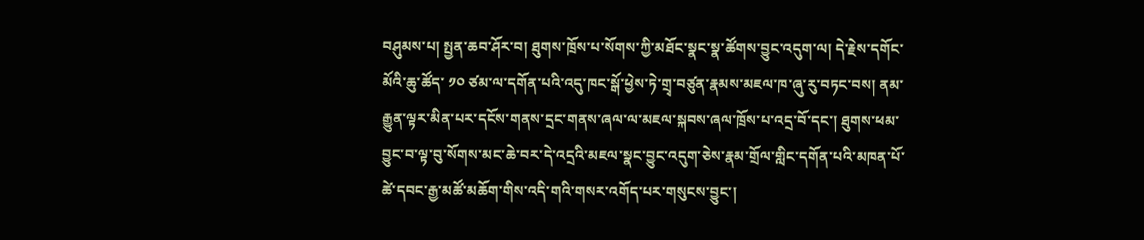བཤུམས་པ། སྤྱན་ཆབ་ཤོར་བ། ཐུགས་ཁྲོས་པ་སོགས་ཀྱི་མཐོང་སྣང་སྣ་ཚོགས་བྱུང་འདུག་ལ། དེ་རྗེས་དགོང་མོའི་ཆུ་ཚོད་ ༡༠ ཙམ་ལ་དགོན་པའི་འདུ་ཁང་སྒོ་ཕྱེས་ཏེ་གྲྭ་བཙུན་རྣམས་མཇལ་ཁ་ཞུ་རུ་བཏང་བས། ནམ་རྒྱུན་ལྟར་མིན་པར་དངོས་གནས་དྲང་གནས་ཞལ་ལ་མཇལ་སྐབས་ཞལ་ཁྲོས་པ་འདྲ་བོ་དང་། ཐུགས་ཕམ་བྱུང་བ་ལྟ་བུ་སོགས་མང་ཆེ་བར་དེ་འདྲའི་མཇལ་སྣང་བྱུང་འདུག་ཅེས་རྣམ་གྲོལ་གླིང་དགོན་པའི་མཁན་པོ་ཚེ་དབང་རྒྱ་མཚོ་མཆོག་གིས་འདི་གའི་གསར་འགོད་པར་གསུངས་བྱུང་།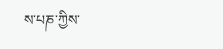ས་པཎ་ཀྱིས་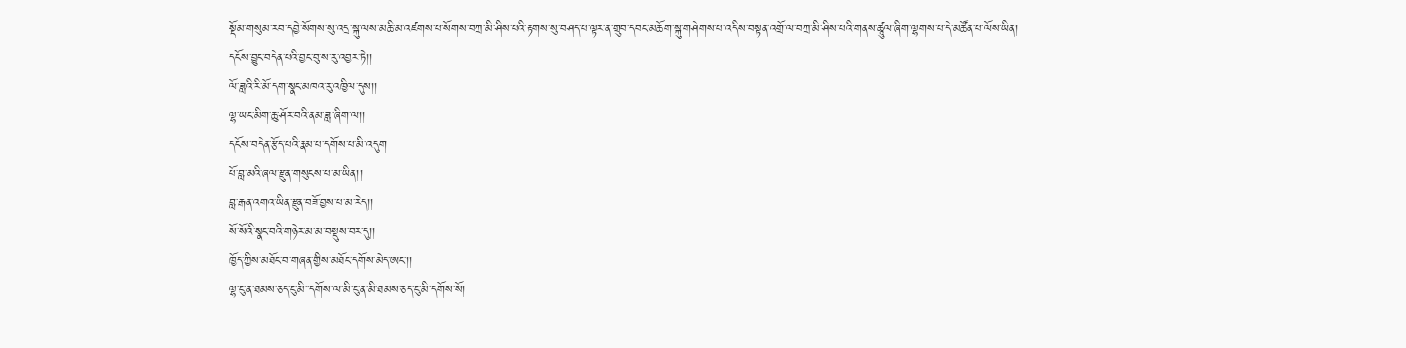སྡོམ་གསུམ་རབ་དབྱེ་སོགས་སུ་འདྲ་སྐུ་ལས་མཆི་མ་འཛགས་པ་སོགས་བཀྲ་མི་ཤིས་པའི་རྟགས་སུ་བཤད་པ་ལྟར་ན་གྲུབ་དབང་མཆོག་སྐུ་གཤེགས་པ་འདིས་བསྟན་འགྲོ་ལ་བཀྲ་མི་ཤིས་པའི་གནས་ཚཱུལ་ཞིག་ལྷགས་པ་དེ་མཚོན་པ་ལོས་ཡིན།
དངོས་བྱུང་བདེན་པའི་བྱང་བུ་ས་རུ་འབྱར་ཏེ།།
ལོ་ཟླའི་རི་མོ་དག་སྣང་མཁའ་རུ་འཁྱིལ་དུས།།
ལྷ་ཡང་མིག་ཆུ་ཤོར་བའི་ནམ་ཟླ་ཞིག་ལ།།
དངོས་བདེན་རྩོད་པའི་རྣམ་པ་དགོས་པ་མི་འདུག
པོ་བླ་མའི་ཞལ་རྫུན་གསུངས་པ་མ་ཡིན།།
བླ་རྒན་འགའ་ཡིན་རྫུན་བཟོ་བྱས་པ་མ་རེད།།
སོ་སོའི་སྣང་བའི་གཉེར་མ་མ་བསྡུས་བར་དུ།།
ཁྱོད་ཀྱིས་མཐོང་བ་གཞན་གྱིས་མཐོང་དགོས་མེད་ཨང་།།
ལྷ་ངུ་ན་ཐམས་ཅད་ངུ་མི་་དགོས་ལ་མི་ངུ་ན་མི་ཐམས་ཅད་ངུ་མི་དགོས་སོ།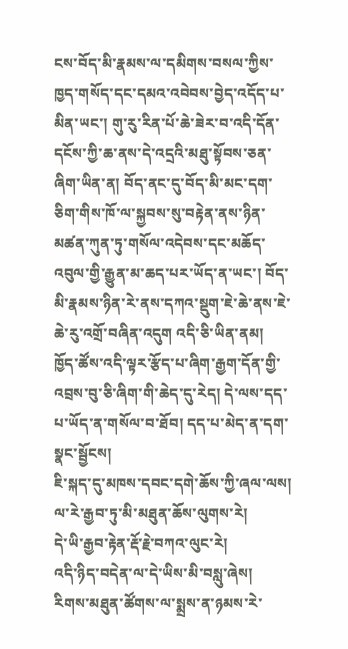ངས་བོད་མི་རྣམས་ལ་དམིགས་བསལ་ཀྱིས་ཁྱད་གསོད་དང་དམའ་འབེབས་བྱེད་འདོད་པ་མིན་ཡང་། གུ་རུ་རིན་པོ་ཆེ་ཟེར་བ་འདི་དོན་དངོས་ཀྱི་ཆ་ནས་དེ་འདྲའི་མཐུ་སྟོབས་ཅན་ཞིག་ཡིན་ན། བོད་ནང་དུ་བོད་མི་མང་དག་ཅིག་གིས་ཁོ་ལ་སྐྱབས་སུ་བརྟེན་ནས་ཉིན་མཚན་ཀུན་ཏུ་གསོལ་འདེབས་དང་མཆོད་འབུལ་གྱི་རྒྱུན་མ་ཆད་པར་ཡོད་ན་ཡང་། བོད་མི་རྣམས་ཉིན་རེ་ནས་དཀའ་སྡུག་ཇེ་ཆེ་ནས་ཇེ་ཆེ་རུ་འགྲོ་བཞིན་འདུག འདི་ཅི་ཡིན་ནམ།
ཁྱོད་ཚོས་འདི་ལྟར་རྩོད་པ་ཞིག་རྒྱག་དོན་གྱི་འབྲས་བུ་ཅི་ཞིག་གི་ཆེད་དུ་རེད། དེ་ལས་དད་པ་ཡོད་ན་གསོལ་བ་ཐོབ། དད་པ་མེད་ན་དག་སྣང་སྦྱོངས།
ཇི་སྐད་དུ་མཁས་དབང་དགེ་ཆོས་ཀྱི་ཞལ་ལས།
ལ་རེ་རྒྱབ་ཏུ་མི་མཐུན་ཆོས་ལུགས་རེ།
དེ་ཡི་རྒྱབ་རྟེན་རྡོ་རྗེ་བཀའ་ལུང་རེ།
འདི་ཉིད་བདེན་ལ་དེ་ཡིས་མི་བསླུ་ཞེས།
རིགས་མཐུན་ཚོགས་ལ་སྨྲས་ན་ཉམས་རེ་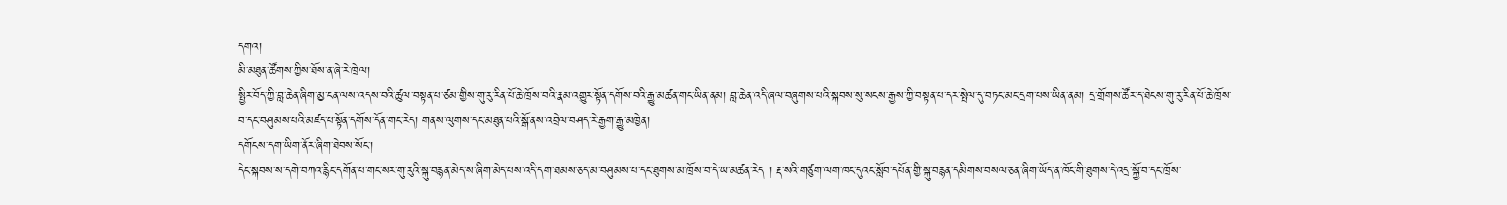དགའ།
མི་མཐུན་ཚོགས་ཀྱིས་ཐོས་ན་ཞེ་རེ་ཁྲེལ།
སྤྱིར་བོད་ཀྱི་བླ་ཆེན་ཞིག་མྱ་ངན་ལས་འདས་བའི་ཚུལ་བསྟན་པ་ཙམ་གྱིས་གུ་རུ་རིན་པོ་ཆེ་ཁྲོས་བའི་རྣམ་འགྱུར་སྟོན་དགོས་བའི་རྒྱུ་མཚན་གང་ཡིན་ནམ། བླ་ཆེན་འདི་ཞལ་བཞུགས་པའི་སྐབས་སུ་སངས་རྒྱས་ཀྱི་བསྟན་པ་དར་སྤེལ་དུ་བཏང་མང་དྲག་པས་ཡིན་ནམ། དྲ་གྲོགས་ཚོར་ད་ཐེངས་གུ་རུ་རིན་པོ་ཆེ་ཁྲོས་བ་དང་བཤུམས་པའི་མཛད་པ་སྟོན་དགོས་དོན་གང་རེད། གནས་ལུགས་དང་མཐུན་པའི་སྒོ་ནས་འབྲེལ་བཤད་རེ་རྒྱག་རྒྱུ་མཁྱེན།
དགོངས་དག་ཡིག་ནོར་ཞིག་ཐེབས་སོང་།
དེང་སྐབས་ས་དགེ་བཀའ་རྙིང་དགོན་པ་གང་སར་གུ་རུའི་སྐུ་བརྙན་མེད་ས་ཞིག་མེད་པས་འདི་དག་ཐམས་ཅད་མ་བཤུམས་པ་དང་ཐུགས་མ་ཁྲོས་བ་དེ་ཡ་མཚན་རེད ། རྡ་སའི་གཙུག་ལག་ཁང་དུའང་སློབ་དཔོན་གྱི་སྐུ་བརྙན་དམིགས་བསལ་ཅན་ཞིག་ཡོད་ན་ཁོང་གི་ཐུགས་དེ་འདྲ་སྐྱོ་བ་དང་ཁྲོས་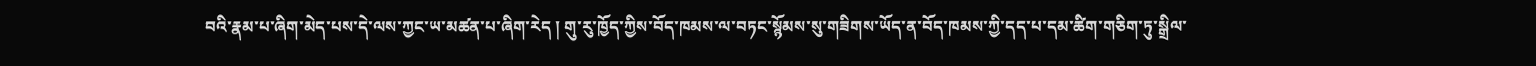བའི་རྣམ་པ་ཞིག་མེད་པས་དེ་ལས་ཀྱང་ཡ་མཚན་པ་ཞིག་རེད ། གུ་རུ་ཁྱོད་ཀྱིས་བོད་ཁམས་ལ་བཏང་སྙོམས་སུ་གཟིགས་ཡོད་ན་བོད་ཁམས་ཀྱི་དད་པ་དམ་ཚིག་གཅིག་ཏུ་སྒྲིལ་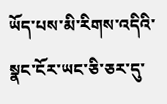ཡོད་པས་མི་རིགས་འདིའི་སྣང་ངོར་ཡང་ཅི་ཅར་དུ་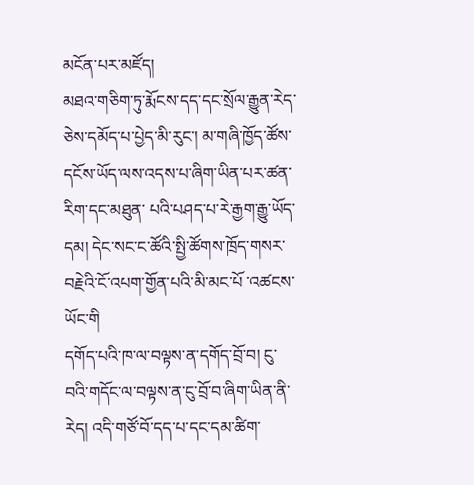མངོན་པར་མཛོད།
མཐའ་གཅིག་ཏུ་རྨོངས་དད་དང་སྲོལ་རྒྱུན་རེད་ཅེས་དམོད་པ་པྱེད་མི་རུང་། མ་གཞི་ཁྱོད་ཚོས་དངོས་ཡོད་ལས་འདས་པ་ཞིག་ཡིན་པར་ཚན་རིག་དང་མཐུན་ པའི་པཤད་པ་རེ་རྒྱག་རྒྱུ་ཡོད་དམ། དེང་སང་ང་ཚོའི་སྤྱི་ཚོགས་ཁྲོད་གསར་བརྗེའི་ངོ་འཔག་གྱོན་པའི་མི་མང་པོ ་འཚངས་ཡོང་གི
དགོད་པའི་ཁ་ལ་བལྟས་ན་དགོད་བྲོ་བ། ངུ་བའི་གདོང་ལ་བལྟས་ན་ངུ་བྲོ་བ་ཞིག་ཡིན་ནི་རེད། འདི་གཙོ་བོ་དད་པ་དང་དམ་ཚིག་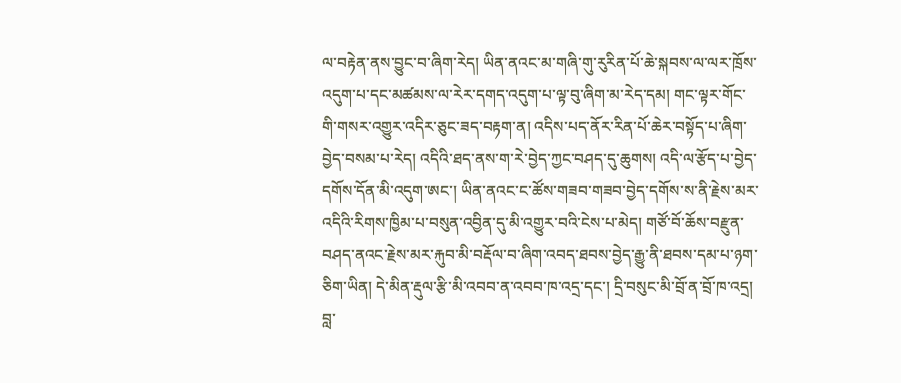ལ་བརྟེན་ནས་བྱུང་བ་ཞིག་རེད། ཡིན་ནའང་མ་གཞི་གུ་རུརིན་པོ་ཆེ་སྐབས་ལ་ལར་ཁྲོས་འདུག་པ་དང་མཚམས་ལ་རེར་དགད་འདུག་པ་ལྟ་བུ་ཞིག་མ་རེད་དམ། གང་ལྟར་གོང་གི་གསར་འགྱུར་འདིར་ཅུང་ཟད་བརྟག་ན། འདིས་པད་ནོར་རིན་པོ་ཆེར་བསྟོད་པ་ཞིག་བྱེད་བསམ་པ་རེད། འདིའི་ཐད་ནས་ག་རེ་བྱེད་ཀྱང་བཤད་དུ་ཆུགས། འདི་ལ་རྩོད་པ་བྱེད་དགོས་དོན་མི་འདུག་ཨང་། ཡིན་ནའང་ང་ཚོས་གཟབ་གཟབ་བྱེད་དགོས་ས་ནི་རྗེས་མར་འདིའི་རིགས་ཁྱིམ་པ་བསུན་འབྱིན་དུ་མི་འགྱུར་བའི་ངེས་པ་མེད། གཙོ་བོ་ཆོས་བརྫུན་བཤད་ནའང་རྗེས་མར་རྐུབ་མི་བརྡོལ་བ་ཞིག་འབད་ཐབས་བྱེད་རྒྱུ་ནི་ཐབས་དམ་པ་ཉག་ཅིག་ཡིན། དེ་མིན་རྡུལ་རྩི་མི་འབབ་ན་འབབ་ཁ་འདྲ་དང་། དྲི་བསུང་མི་བྲོ་ན་བྲོ་ཁ་འདྲ། བླ་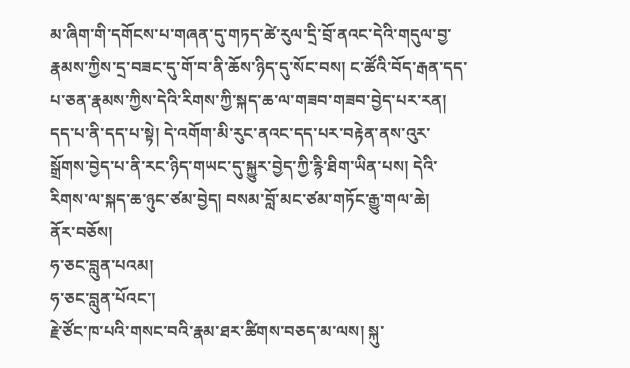མ་ཞིག་གི་དགོངས་པ་གཞན་དུ་གཏད་ཚེ་རུལ་དྲི་བྲོ་ནའང་དེའི་གདུལ་བྱ་རྣམས་ཀྱིས་དྲ་བཟང་དུ་གོ་བ་ནི་ཆོས་ཉིད་དུ་སོང་བས། ང་ཚོའི་བོད་རྒན་དད་པ་ཅན་རྣམས་ཀྱིས་དེའི་རིགས་ཀྱི་སྐད་ཆ་ལ་གཟབ་གཟབ་བྱེད་པར་རན། དད་པ་ནི་དད་པ་སྟེ། དེ་འགོག་མི་རུང་ནའང་དད་པར་བརྟེན་ནས་འུར་སྒྲོགས་བྱེད་པ་ནི་རང་ཉིད་གཡང་དུ་སྐྱུར་བྱེད་ཀྱི་རྙི་ཐིག་ཡིན་པས། དེའི་རིགས་ལ་སྐད་ཆ་ཉུང་ཙམ་བྱེད། བསམ་བློ་མང་ཙམ་གཏོང་རྒྱུ་གལ་ཆེ།
ནོར་བཅོས།
ཧ་ཅང་བླུན་པའམ།
ཧ་ཅང་བླུན་པོའང་།
རྗེ་ཙོང་ཁ་པའི་གསང་བའི་རྣམ་ཐར་ཚིགས་བཅད་མ་ལས། སྐུ་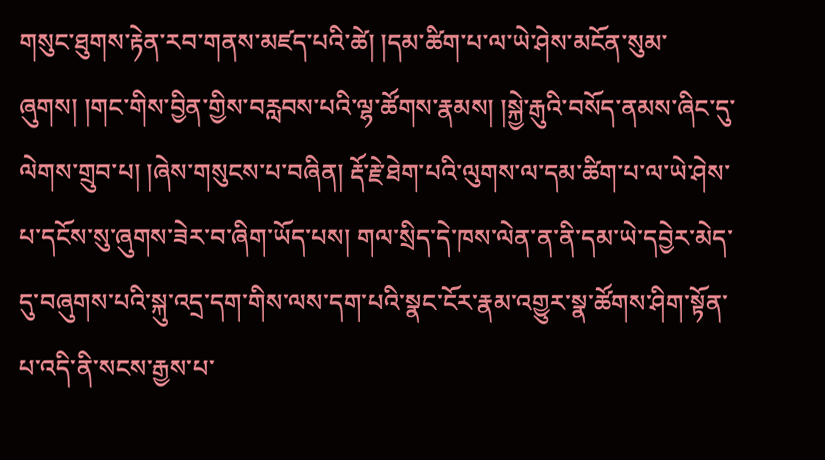གསུང་ཐུགས་རྟེན་རབ་གནས་མཛད་པའི་ཚེ། །དམ་ཚིག་པ་ལ་ཡེ་ཤེས་མངོན་སུམ་ཞུགས། །གང་གིས་བྱིན་གྱིས་བརླབས་པའི་ལྷ་ཚོགས་རྣམས། །སྐྱེ་རྒུའི་བསོད་ནམས་ཞིང་དུ་ལེགས་གྲུབ་པ། །ཞེས་གསུངས་པ་བཞིན། རྡོ་རྗེ་ཐེག་པའི་ལུགས་ལ་དམ་ཚིག་པ་ལ་ཡེ་ཤེས་པ་དངོས་སུ་ཞུགས་ཟེར་བ་ཞིག་ཡོད་པས། གལ་སྲིད་དེ་ཁས་ལེན་ན་ནི་དམ་ཡེ་དབྱེར་མེད་དུ་བཞུགས་པའི་སྐུ་འདྲ་དག་གིས་ལས་དག་པའི་སྣང་ངོར་རྣམ་འགྱུར་སྣ་ཚོགས་ཤིག་སྟོན་པ་འདི་ནི་སངས་རྒྱས་པ་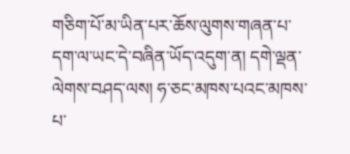གཅིག་པོ་མ་ཡིན་པར་ཆོས་ལུགས་གཞན་པ་དག་ལ་ཡང་དེ་བཞིན་ཡོད་འདུག་ན། དགེ་ལྡན་ལེགས་བཤད་ལས། ཧ་ཅང་མཁས་པའང་མཁས་པ་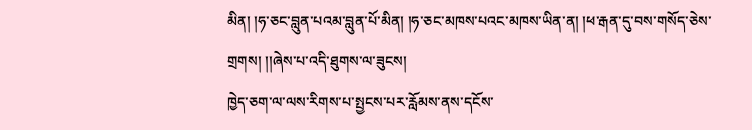མིན། །ཧ་ཅང་བླུན་པའམ་བླུན་པོ་མིན། །ཧ་ཅང་མཁས་པའང་མཁས་ཡིན་ན། །ཕ་རྒན་དུ་བས་གསོད་ཅེས་གྲགས། །།ཞེས་པ་འདི་ཐུགས་ལ་ཟུངས།
ཁྱེད་ཅག་ལ་ལས་རིགས་པ་སྤྱངས་པར་རློམས་ནས་དངོས་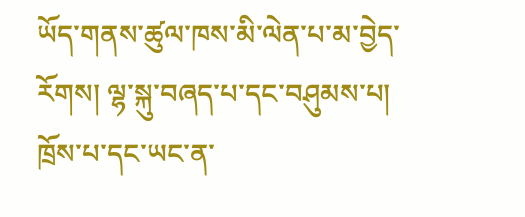ཡོད་གནས་ཚུལ་ཁས་མི་ལེན་པ་མ་བྱེད་རོགས། ལྷ་སྐུ་བཞད་པ་དང་བཤུམས་པ། ཁྲོས་པ་དང་ཡང་ན་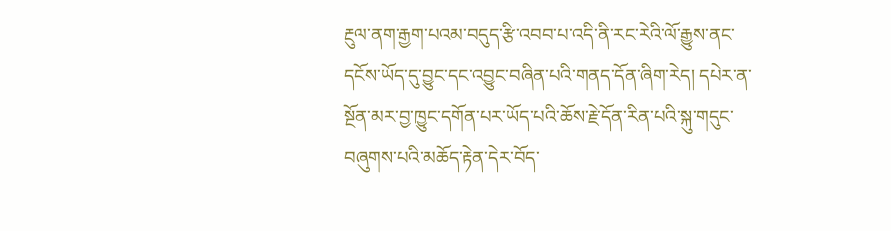རྔུལ་ནག་རྒྱག་པའམ་བདུད་རྩི་འབབ་པ་འདི་ནི་རང་རེའི་ལོ་རྒྱུས་ནང་དངོས་ཡོད་དུ་བྱུང་དང་འབྱུང་བཞིན་པའི་གནད་དོན་ཞིག་རེད། དཔེར་ན་སྔོན་མར་བྱ་ཁྱུང་དགོན་པར་ཡོད་པའི་ཆོས་རྗེ་དོན་རིན་པའི་སྐུ་གདུང་བཞུགས་པའི་མཆོད་རྟེན་དེར་བོད་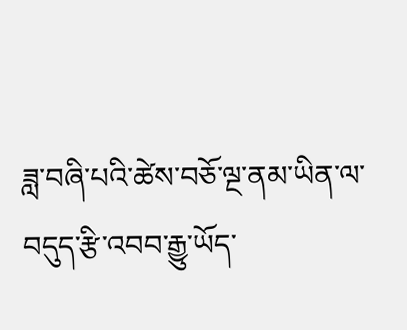ཟླ་བཞི་པའི་ཚེས་བཅོ་ལྔ་ནམ་ཡིན་ལ་བདུད་རྩི་འབབ་རྒྱུ་ཡོད་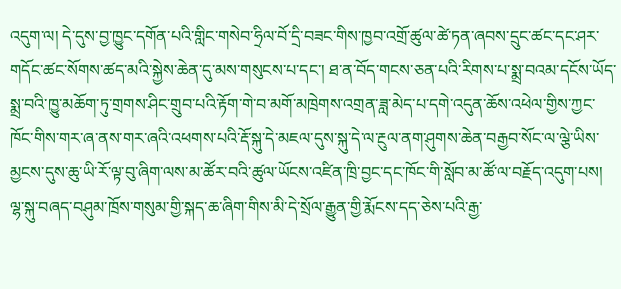འདུག་ལ། དེ་དུས་བྱ་ཁྱུང་དགོན་པའི་གླིང་གསེབ་ཧྲིལ་བོ་དྲི་བཟང་གིས་ཁྱབ་འགྲོ་ཚུལ་ཚེ་ཏན་ཞབས་དྲུང་ཚང་དང་ཤར་གདོང་ཚང་སོགས་ཚད་མའི་སྐྱེས་ཆེན་དུ་མས་གསུངས་པ་དང་། ཐ་ན་བོད་གངས་ཅན་པའི་རིགས་པ་སྨྲ་བའམ་དངོས་ཡོད་སྨྲ་བའི་ཁྱུ་མཆོག་ཏུ་གྲགས་ཤིང་གྲུབ་པའི་རྟོག་གེ་བ་མགོ་མཁྲེགས་འགྲན་ཟླ་མེད་པ་དགེ་འདུན་ཆོས་འཕེལ་གྱིས་ཀྱང་ཁོང་གིས་གར་ཞ་ནས་གར་ཞའི་འཕགས་པའི་རྡོ་སྐུ་དེ་མཇལ་དུས་སྐུ་དེ་ལ་རྔུལ་ནག་ཤུགས་ཆེན་བརྒྱབ་སོང་ལ་ལྕེ་ཡིས་མྱངས་དུས་ཆུ་ཡི་རོ་ལྟ་བུ་ཞིག་ལས་མ་ཚོར་བའི་ཚུལ་ཡོངས་འཛིན་ཁྲི་བྱང་དང་ཁོང་གི་སློབ་མ་ཚོ་ལ་བརྗོད་འདུག་པས། ལྷ་སྐུ་བཞད་བཤུམ་ཁྲོས་གསུམ་གྱི་སྐད་ཆ་ཞིག་གིས་མི་དེ་སྲོལ་རྒྱུན་གྱི་རྨོངས་དད་ཅེས་པའི་རྒྱ་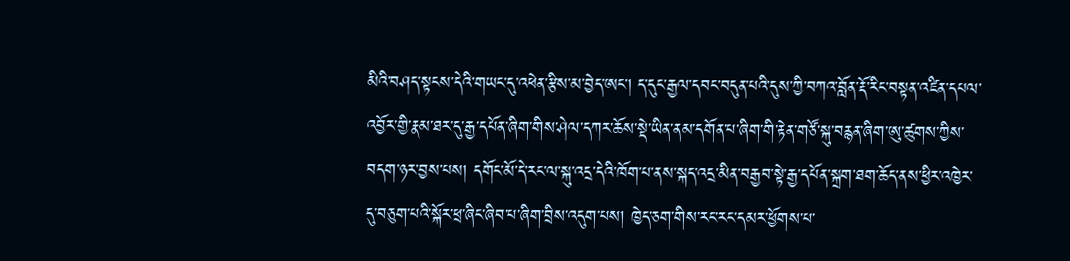མིའི་བཤད་སྟངས་དེའི་གཡང་དུ་འཕེན་རྩིས་མ་བྱེད་ཨང་། ད་དུང་རྒྱལ་དབང་བདུན་པའི་དུས་ཀྱི་བཀའ་བློན་རྡོ་རིང་བསྟན་འཛིན་དཔལ་འབྱོར་གྱི་རྣམ་ཐར་དུ་རྒྱ་དཔོན་ཞིག་གིས་ཤེལ་དཀར་ཆོས་སྡེ་ཡིན་ནམ་དགོན་པ་ཞིག་གི་རྟེན་གཙོ་སྐུ་བརྙན་ཞིག་ཨུ་ཚུགས་ཀྱིས་བདག་ཉར་བྱས་པས། དགོང་མོ་དེ་རང་ལ་སྐུ་འདྲ་དེའི་ཁོག་པ་ནས་སྐད་འདྲ་མིན་བརྒྱབ་སྟེ་རྒྱ་དཔོན་སྐྲག་ཐག་ཆོད་ནས་ཕྱིར་འཁྱེར་དུ་བཅུག་པའི་སྐོར་ཕྲ་ཞིང་ཞིབ་པ་ཞིག་བྲིས་འདུག་པས། ཁྱེད་ཅག་གིས་རང་རང་དམར་ཕྱོགས་པ་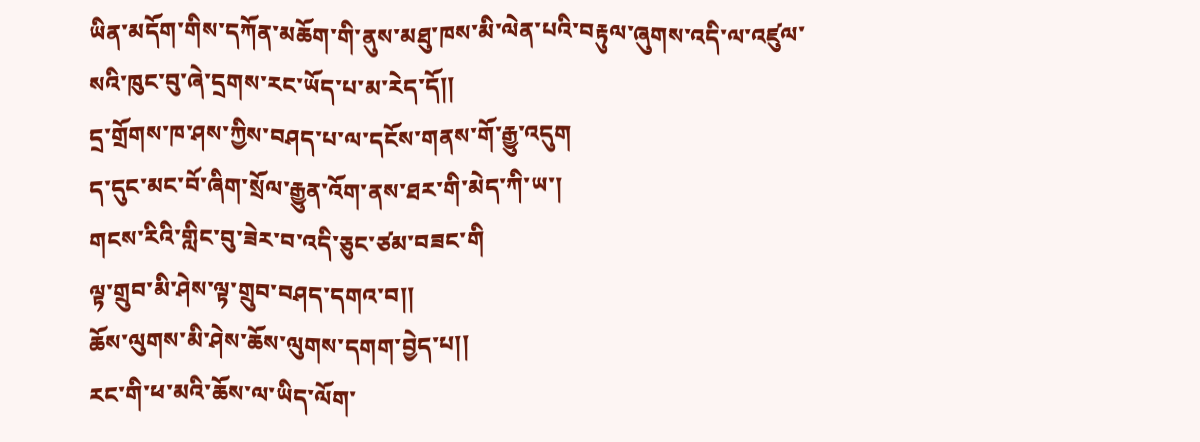ཡིན་མདོག་གིས་དཀོན་མཆོག་གི་ནུས་མཐུ་ཁས་མི་ལེན་པའི་བརྟུལ་ཞུགས་འདི་ལ་འཛུལ་སའི་ཁུང་བུ་ཞེ་དྲགས་རང་ཡོད་པ་མ་རེད་དོ།།
དྲ་གྲོགས་ཁ་ཤས་ཀྱིས་བཤད་པ་ལ་དངོས་གནས་གོ་རྒྱུ་འདུག
ད་དུང་མང་བོ་ཞིག་སྲོལ་རྒྱུན་འོག་ནས་ཐར་གི་མེད་ཀི་ཡ་།
གངས་རིའི་གླིང་བུ་ཟེར་བ་འདི་ཅུང་ཙམ་བཟང་གི
ལྟ་གྲུབ་མི་ཤེས་ལྟ་གྲུབ་བཤད་དགའ་བ།།
ཆོས་ལུགས་མི་ཤེས་ཆོས་ལུགས་དགག་བྱེད་པ།།
རང་གི་ཕ་མའི་ཆོས་ལ་ཡིད་ལོག་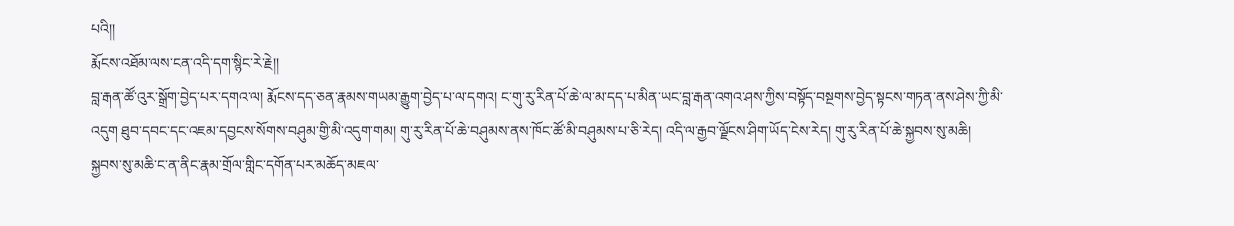པའི།།
རྨོངས་འཐོམ་ལས་ངན་འདི་དག་སྙིང་རེ་རྗེ།།
བླ་རྒན་ཚོ་འུར་སྒྲོག་བྱེད་པར་དགའ་ལ། རྨོངས་དད་ཅན་རྣམས་གཡམ་རྒྱུག་བྱེད་པ་ལ་དགའ། ང་གུ་རུ་རིན་པོ་ཆེ་ལ་མ་དད་པ་མིན་ཡང་བླ་རྒན་འགའ་ཤས་ཀྱིས་བསྟོད་བསྔགས་བྱེད་སྟངས་གཏན་ནས་ཤེས་ཀྱི་མི་འདུག ཐུབ་དབང་དང་འཇམ་དབྱངས་སོགས་བཤུམ་གྱི་མི་འདུག་གམ། གུ་རུ་རིན་པོ་ཆེ་བཤུམས་ནས་ཁོང་ཚོ་མི་བཤུམས་པ་ཅི་རེད། འདི་ལ་རྒྱབ་ལྗོངས་ཤིག་ཡོད་ངེས་རེད། གུ་རུ་རིན་པོ་ཆེ་སྐྱབས་སུ་མཆི།
སྐྱབས་སུ་མཆི་ང་ན་ནིང་རྣམ་གྲོལ་གླིང་དགོན་པར་མཆོད་མཇལ་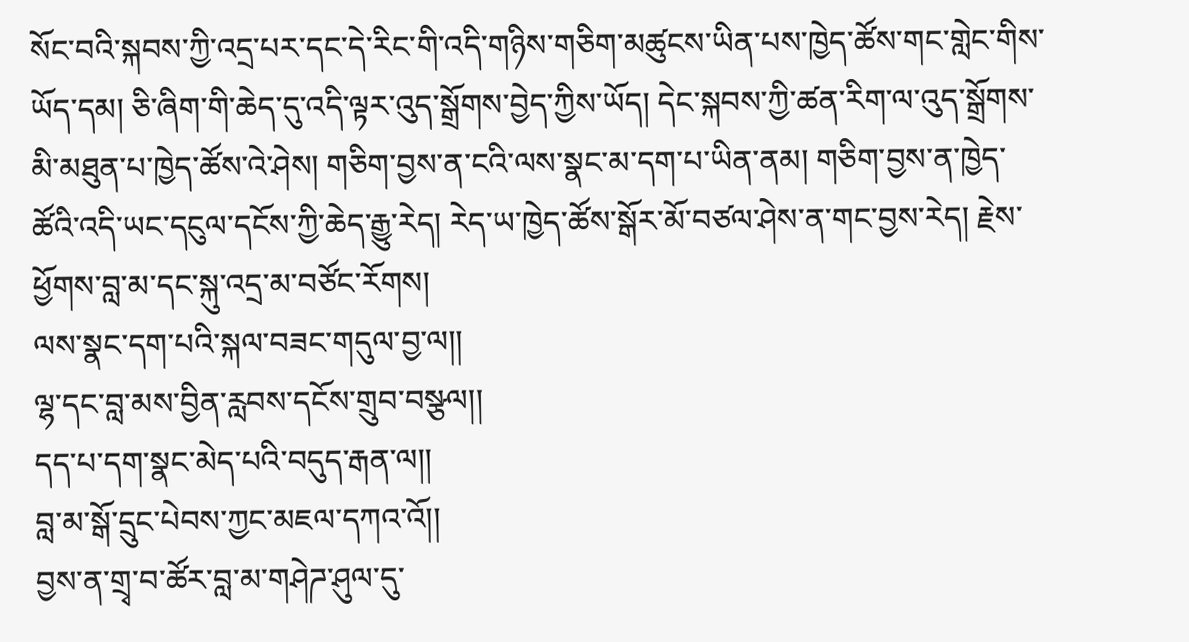སོང་བའི་སྐབས་ཀྱི་འདྲ་པར་དང་དེ་རིང་གི་འདི་གཉིས་གཅིག་མཚུངས་ཡིན་པས་ཁྱེད་ཚོས་གང་གླེང་གིས་ཡོད་དམ། ཅི་ཞིག་གི་ཆེད་དུ་འདི་ལྟར་འུད་སྒྲོགས་བྱེད་ཀྱིས་ཡོད། དེང་སྐབས་ཀྱི་ཚན་རིག་ལ་འུད་སྒྲོགས་མི་མཐུན་པ་ཁྱེད་ཚོས་འེ་ཤེས། གཅིག་བྱས་ན་ངའི་ལས་སྣང་མ་དག་པ་ཡིན་ནམ། གཅིག་བྱས་ན་ཁྱེད་ཚོའི་འདི་ཡང་དངུལ་དངོས་ཀྱི་ཆེད་རྒྱུ་རེད། རེད་ཡ་ཁྱེད་ཚོས་སྒོར་མོ་བཙལ་ཤེས་ན་གང་བྱས་རེད། རྗེས་ཕྱོགས་བླ་མ་དང་སྐུ་འདྲ་མ་བཙོང་རོགས།
ལས་སྣང་དག་པའི་སྐལ་བཟང་གདུལ་བྱ་ལ།།
ལྷ་དང་བླ་མས་བྱིན་རླབས་དངོས་གྲུབ་བསྩལ།།
དད་པ་དག་སྣང་མེད་པའི་བདུད་རྒན་ལ།།
བླ་མ་སྒོ་དྲུང་པེབས་ཀྱང་མཇལ་དཀའ་འོ།།
བྱས་ན་གྲྭ་བ་ཚོར་བླ་མ་གཤེཌ་ཤུལ་དུ་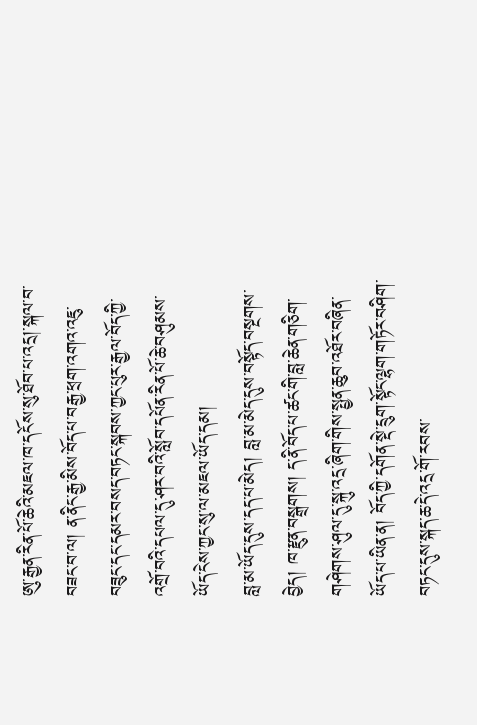ཨུ་རྒྱན་རིན་པོ་ཆེའི་མཇལ་ཁ་དངོས་སུ་ཐོབ་པ་འདྲ།་སྐལ་བ་བཟང་བ་ལ། ན་ནིང་རྒྱ་མིས་བོད་པ་བརྒྱ་ཕྲག་འགའ་འཇུ་བཟུང་དང་དམར་བསད་བཏང་སྐབས་ཀྱང་པུར་རྒྱལ་བོད་ཀྱི་འགྲོ་བའི་དཔལ་དུ་ཤར་བའི་སློབ་དཔོན་རིན་པོ་ཆེ་བཤུམས་ཡོད་ངེས་ཀྱང་སུ་ལ་མཇལ་ཡོད་དམ།
བླ་མ་ཡོད་དུས་དད་པ་མེད། བླ་མ་མེད་དུས་བསྟོད་བསྔགས་བྱེད། ཁ་རྫུན་བསྒྲགས། ད་ནི་བོད་པ་ཚང་གི་བླ་ཆེན་གཅིག་གཤེགས་ཤུལ་དུ་སྐུ་འདྲ་ཞིག་གིས་སྤྱན་ཆུབ་འཐོར་བཞིན་ཡོད་པ་ཡིན་ན། བོད་ཀྱི་དགོན་སྡེ་དྲུག་སྟོང་ལྷག་གཏོར་བཤིག་བཏང་དུས་སྐད་ཆ་དེ་འདྲ་གོ་རབས་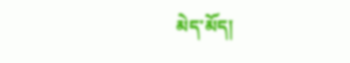མེད་མོད།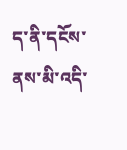ད་ནི་དངོས་ནས་མི་འདི་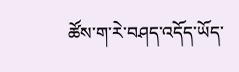ཚོས་ག་རེ་བཤད་འདོད་ཡོད་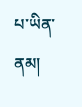པ་ཡིན་ནམ།